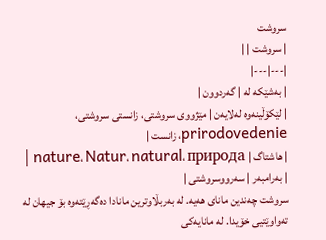سروشت
| سروشت | |
|---|---|
| بەشێکە لە | گەردوون |
| لێکۆڵینەوە لەلایەن | مێژووی سروشتی، زانستی سروشتی، prirodovedenie، زانست |
| ھاشتاگ | nature، Natur، natural، природа |
| بەرامبەر | سەرووسروشتی |
سروشت چەندین مانای ھەیە. لە بەربڵاوترین مانادا دەگەڕێتەوە بۆ جیھان لە تەواوێتیی خۆیدا. لە مانایەکی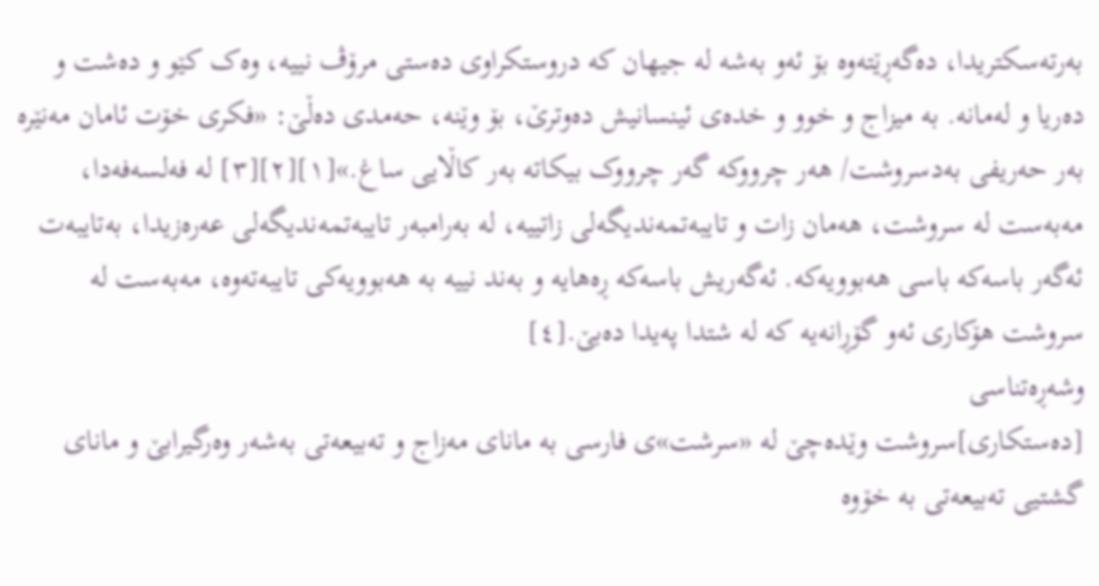بەرتەسکتریدا، دەگەڕێتەوە بۆ ئەو بەشە لە جیھان کە دروستکراوی دەستی مرۆڤ نییە، وەک کێو و دەشت و دەریا و لەمانە. بە میزاج و خوو و خدەی ئینسانیش دەوترێ، بۆ وێنە، حەمدی دەڵێ: «فکری خۆت ئامان مەنێرە بەر حەریفی بەدسروشت/ ھەر چرووکە گەر چرووک بیکاتە بەر کاڵایی ساغ.»[١][٢][٣] لە فەلسەفەدا، مەبەست لە سروشت، ھەمان زات و تایبەتمەندیگەلی زاتییە، لە بەرامبەر تایبەتمەندیگەلی عەرەزیدا، بەتایبەت ئەگەر باسەکە باسی ھەبوویەکە. ئەگەریش باسەکە ڕەھایە و بەند نییە بە ھەبوویەکی تایبەتەوە، مەبەست لە سروشت ھۆکاری ئەو گۆڕانەیە کە لە شتدا پەیدا دەبێ.[٤]
وشەڕەتناسی
[دەستکاری]سروشت وێدەچێ لە «سرشت»ی فارسی بە مانای مەزاج و تەبیعەتی بەشەر وەرگیرابێ و مانای گشتیی تەبیعەتی بە خۆوە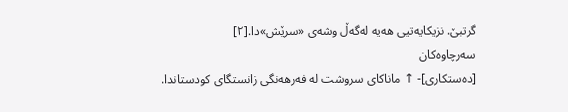گرتبێ. نزیکایەتیی ھەیە لەگەڵ وشەی «سرێش»دا.[٢]
سەرچاوەکان
[دەستکاری]- ↑ ماناکای سروشت لە فەرھەنگی زانستگای کودستاندا.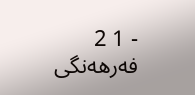- 1 2 فەرھەنگی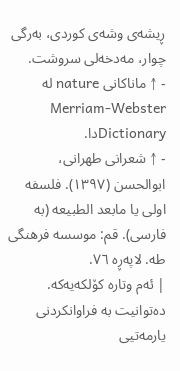ڕیشەی وشەی کوردی، بەرگی چوار، مەدخەلی سروشت.
- ↑ ماناکانی nature لە Merriam-Webster Dictionaryدا.
- ↑ شعرانی طھرانی، ابوالحسن (١٣٩٧). فلسفە اولی یا مابعد الطبیعە (بە فارسی). قم: موسسە فرھنگی طە. لاپەڕە ٧٦.
| ئەم وتارە کۆلکەیەکە. دەتوانیت بە فراوانکردنی یارمەتیی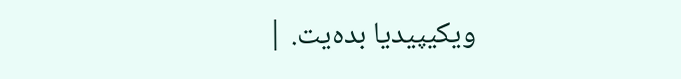ویکیپیدیا بدەیت. |